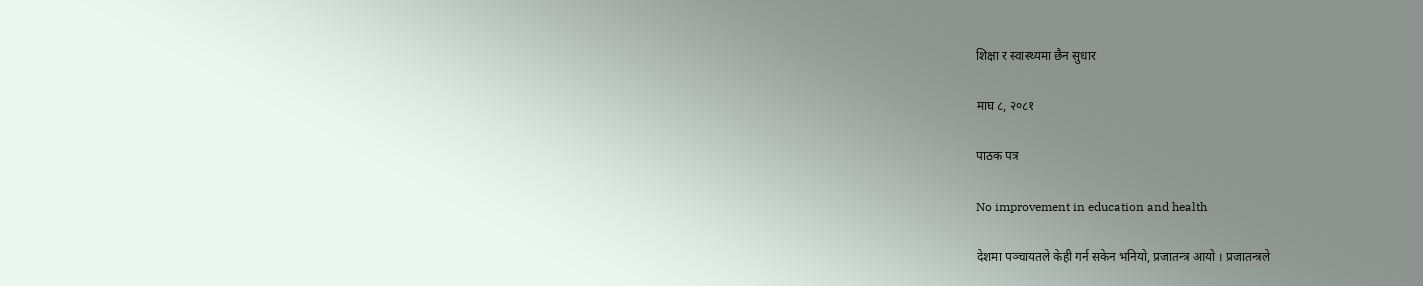शिक्षा र स्वास्थ्यमा छैन सुधार

माघ ८, २०८१

पाठक पत्र

No improvement in education and health

देशमा पञ्चायतले केही गर्न सकेन भनियो, प्रजातन्त्र आयो । प्रजातन्त्रले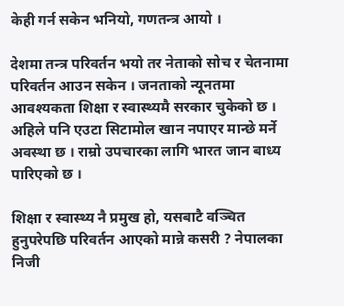केही गर्न सकेन भनियो, गणतन्त्र आयो ।

देशमा तन्त्र परिवर्तन भयो तर नेताको सोच र चेतनामा परिवर्तन आउन सकेन । जनताको न्यूनतमा आवश्यकता शिक्षा र स्वास्थ्यमै सरकार चुकेको छ । अहिले पनि एउटा सिटामोल खान नपाएर मान्छे मर्ने अवस्था छ । राम्रो उपचारका लागि भारत जान बाध्य पारिएको छ ।

शिक्षा र स्वास्थ्य नै प्रमुख हो, यसबाटै वञ्चित हुनुपरेपछि परिवर्तन आएको मान्ने कसरी ? नेपालका निजी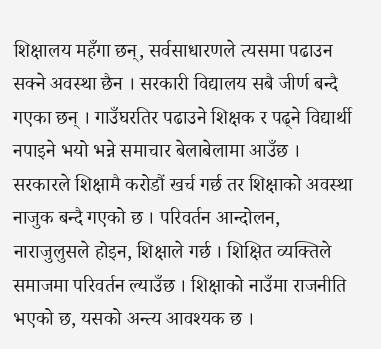शिक्षालय महँगा छन्, सर्वसाधारणले त्यसमा पढाउन सक्ने अवस्था छैन । सरकारी विद्यालय सबै जीर्ण बन्दै गएका छन् । गाउँघरतिर पढाउने शिक्षक र पढ्ने विद्यार्थी नपाइने भयो भन्ने समाचार बेलाबेलामा आउँछ । सरकारले शिक्षामै करोडौं खर्च गर्छ तर शिक्षाको अवस्था नाजुक बन्दै गएको छ । परिवर्तन आन्दोलन, नाराजुलुसले होइन, शिक्षाले गर्छ । शिक्षित व्यक्तिले समाजमा परिवर्तन ल्याउँछ । शिक्षाको नाउँमा राजनीति भएको छ, यसको अन्त्य आवश्यक छ ।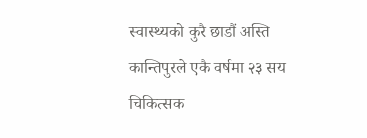स्वास्थ्यको कुरै छाडौं अस्ति कान्तिपुरले एकै वर्षमा २३ सय चिकित्सक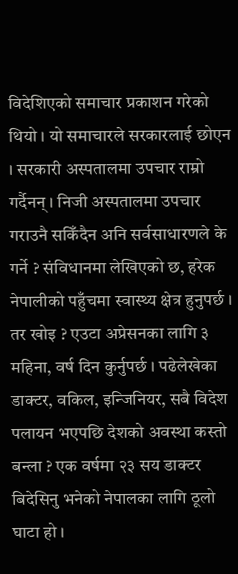विदेशिएको समाचार प्रकाशन गरेको थियो । यो समाचारले सरकारलाई छोएन । सरकारी अस्पतालमा उपचार राम्रो गर्दैनन् । निजी अस्पतालमा उपचार गराउनै सकिँदैन अनि सर्वसाधारणले के गर्ने ? संविधानमा लेखिएको छ, हरेक नेपालीको पहुँचमा स्वास्थ्य क्षेत्र हुनुपर्छ । तर खोइ ? एउटा अप्रेसनका लागि ३ महिना, वर्ष दिन कुर्नुपर्छ । पढेलेखेका डाक्टर, वकिल, इन्जिनियर, सबै विदेश पलायन भएपछि देशको अवस्था कस्तो बन्ला ? एक वर्षमा २३ सय डाक्टर बिदेसिनु भनेको नेपालका लागि ठूलो घाटा हो ।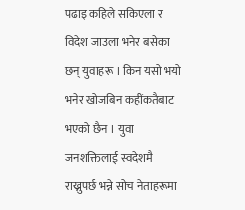पढाइ कहिले सकिएला र विदेश जाउला भनेर बसेका छन् युवाहरू । किन यसो भयो भनेर खोजबिन कहींकतैबाट भएको छैन । युवा जनशक्तिलाई स्वदेशमै राख्नुपर्छ भन्ने सोच नेताहरूमा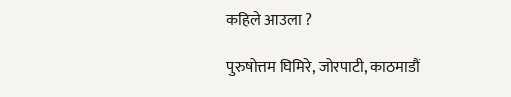कहिले आउला ?

पुरुषोत्तम घिमिरे, जोरपाटी, काठमाडौं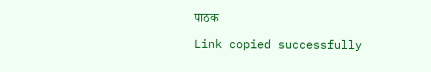पाठक

Link copied successfully